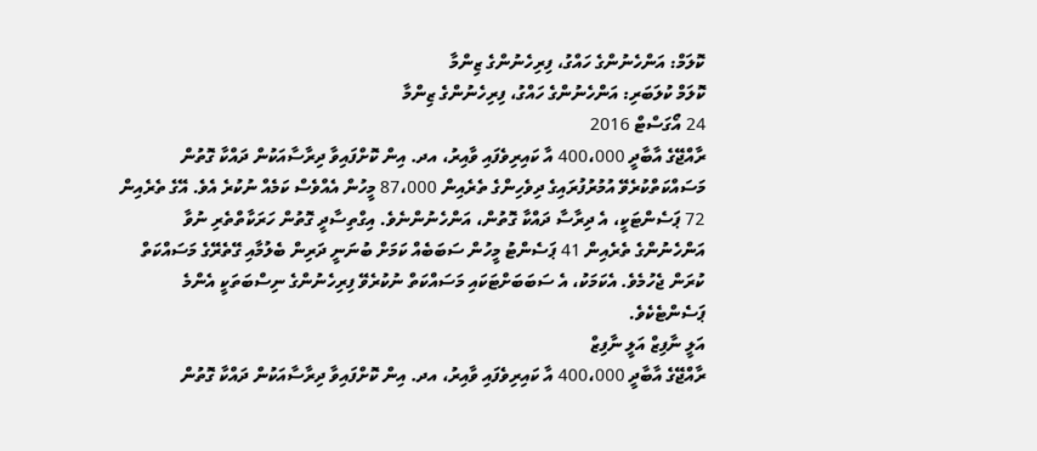ކޮލަމް: އަންހެނުންގެ ހައްގު، ފިރިހެނުންގެ ޒިންމާ
ކޮލަމް ކުލަބަރި: އަންހެނުންގެ ހައްގު، ފިރިހެނުންގެ ޒިންމާ
24 އޯގަސްޓް 2016
ރާއްޖޭގެ އާބާދީ 400،000 އާ ކައިރިވެފައި ވާއިރު، އދ. އިން ކޮށްފައިވާ ދިރާސާއަކުން ދައްކާ ގޮތުން މަސައްކަތްކުރެވޭ އުމުރުފުރައިގެ ދިވެހިންގެ ތެރެއިން 87،000 މީހުން އެއްވެސް ކަމެއް ނުކުރެ އެވެ. އޭގެ ތެރެއިން 72 ޕަސެންޓަކީ، އެ ދިރާސާ ދައްކާ ގޮތުން، އަންހެނުންނެވެ. އިގްތިސާދީ ގޮތުން ހަރަކާތްތެރި ނުވާ އަންހެނުންގެ ތެރެއިން 41 ޕަސެންޓު މީހުން ސަބަބެއް ކަމަށް ބުނަނީ ދަރިން ބެލުމާއި ގޭތެރޭގެ މަސައްކަތް ކުރަން ޖެހުމެވެ. އެކަމަކު، އެ ސަބަބަށްޓަކައި މަސައްކަތް ނުކުރެވޭ ފިރިހެނުންގެ ނިސްބަތަކީ އެންމެ ޕަސެންޓެކެވެ.
އަލީ ނާފިޒް އަލީ ނާފިޒް
ރާއްޖޭގެ އާބާދީ 400،000 އާ ކައިރިވެފައި ވާއިރު، އދ. އިން ކޮށްފައިވާ ދިރާސާއަކުން ދައްކާ ގޮތުން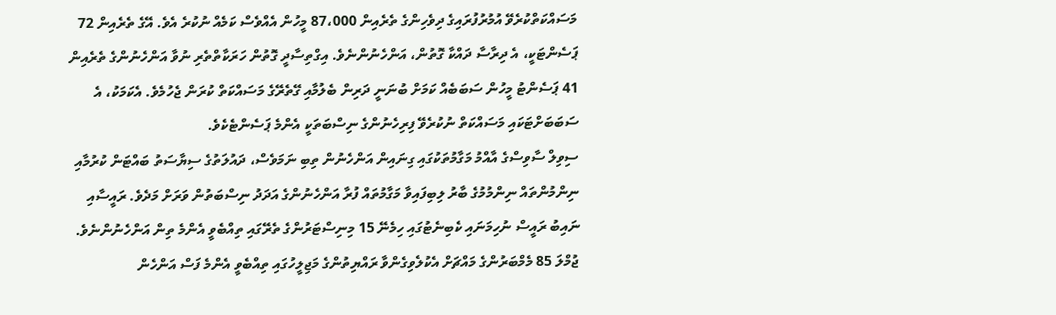މަސައްކަތްކުރެވޭ އުމުރުފުރައިގެ ދިވެހިންގެ ތެރެއިން 87،000 މީހުން އެއްވެސް ކަމެއް ނުކުރެ އެވެ. އޭގެ ތެރެއިން 72 ޕަސެންޓަކީ، އެ ދިރާސާ ދައްކާ ގޮތުން، އަންހެނުންނެވެ. އިގްތިސާދީ ގޮތުން ހަރަކާތްތެރި ނުވާ އަންހެނުންގެ ތެރެއިން 41 ޕަސެންޓު މީހުން ސަބަބެއް ކަމަށް ބުނަނީ ދަރިން ބެލުމާއި ގޭތެރޭގެ މަސައްކަތް ކުރަން ޖެހުމެވެ. އެކަމަކު، އެ ސަބަބަށްޓަކައި މަސައްކަތް ނުކުރެވޭ ފިރިހެނުންގެ ނިސްބަތަކީ އެންމެ ޕަސެންޓެކެވެ.
ސިވިލް ސާވިސްގެ އާއްމު މަގާމުތަކުގައި ގިނައިން އަންހެނުން ތިބި ނަމަވެސް، ދައުލަތުގެ ސިޔާސަތު ބައްޓަން ކުރުމާއި ނިންމުންތައް ނިންމުމުގެ ބާރު ލިބިފައިވާ މަގާމުތައް ފުރާ އަންހެނުންގެ އަދަދު ނިސްބަތުން ވަރަށް މަދެވެ. ރައީސާއި ނައިބު ރައީސް ނުހިމަނައި ކެބިނެޓުގައި ހިމެނޭ 15 މިނިސްޓަރުންގެ ތެރޭގައި ތިއްބެވީ އެންމެ ތިން އަންހެނުންނެވެ. ޖުމްލަ 85 މެމްބަރުންގެ މައްޗަށް އެކުލެވިގެންވާ ރައްޔިތުންގެ މަޖިލީހުގައި ތިއްބެވީ އެންމެ ފަސް އަންހެން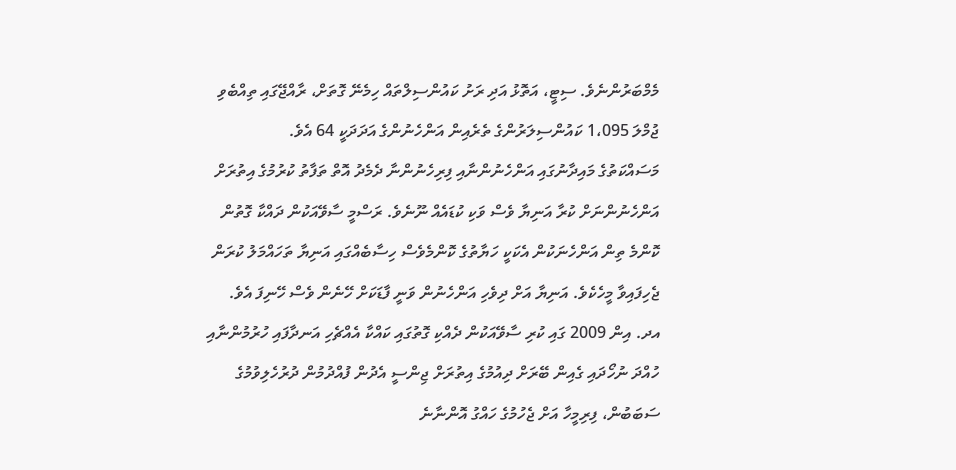މެމްބަރުންނެވެ. ސިޓީ، އަތޮޅު އަދި ރަށު ކައުންސިލްތައް ހިމެނޭ ގޮތަށް، ރާއްޖޭގައި ތިއްބެވި ޖުމްލަ 1،095 ކައުންސިލަރުންގެ ތެރެއިން އަންހެނުންގެ އަދަދަކީ 64 އެވެ.
މަސައްކަތުގެ މައިދާނުގައި އަންހެނުންނާއި ފިރިހެނުންނާ ދެމެދު އޮތް ތަފާތު ކުރުމުގެ އިތުރަށް އަންހެނުންނަށް ކުރާ އަނިޔާ ވެސް ވަކި ކުޑައެއް ނޫނެވެ. ރަސްމީ ސާވޭއަކުން ދައްކާ ގޮތުން ކޮންމެ ތިން އަންހެނަކުން އެކަކީ ހަޔާތުގެ ކޮންމެވެސް ހިސާބެއްގައި އަނިޔާ ތަހައްމަލު ކުރަން ޖެހިފައިވާ މީހެކެވެ. އަނިޔާ އަށް ދިވެހި އަންހެނުން ވަނީ ފާޑަކަށް ހޭނެން ވެސް ހޭނިފަ އެވެ. އދ. އިން 2009 ގައި ކުރި ސާވޭއަކުން ދެއްކި ގޮތުގައި ކައްކާ އެއްޗެހި އަނދާފައި ހުރުމުންނާއި ހުއްދަ ނުހޯދައި ގެއިން ބޭރަށް ދިއުމުގެ އިތުރަށް ޖިންސީ އެދުން ފުއްދުމުން ދުރުހެލިވުމުގެ ސަބަބުން، ފިރިމީހާ އަށް ޖެހުމުގެ ހައްގު އޮންނާނެ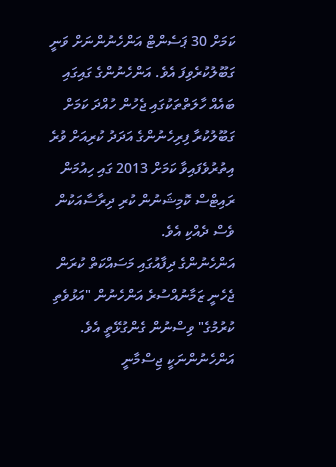ކަމަށް 30 ޕަސެންޓް އަންހެނުންނަށް ވަނީ ގަބޫލުކުރެވިފަ އެވެ. އަންހެނުންގެ ގައިގައި ބައެއް ހާލަތްތަކުގައި ޖެހުން ހުއްދަ ކަމަށް ގަބޫލުކުރާ ފިރިހެނުންގެ އަދަދު ކުރިއަށް ވުރެ އިތުރުވެފައިވާ ކަމަށް 2013 ގައި ހިއުމަން ރައިޓްސް ކޮމިޝަނުން ކުރި ދިރާސާއަކުން ވެސް ދެއްކި އެވެ.
އަންހެނުންގެ ދިފާއުގައި މަސައްކަތް ކުރަން ޖެހެނީ ޒަމާނުއްސުރެ އަންހެނުން "އަޅުވެތި ކުރުމުގެ" ވިސްނުން ގެންގުޅޭތީ އެވެ. އަންހެނުންނަކީ ޖިސްމާނީ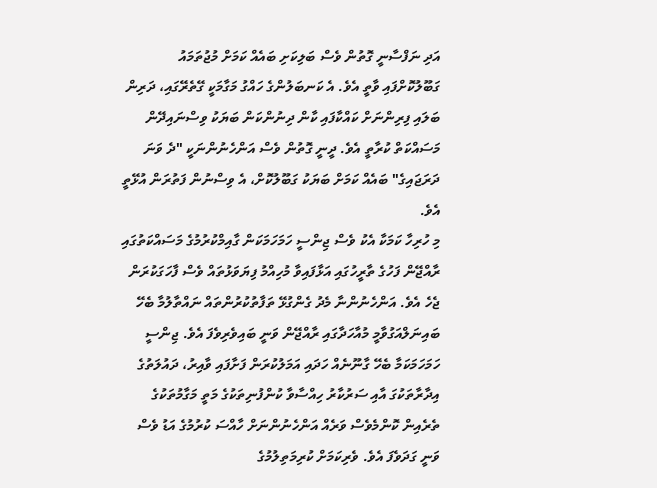އަދި ނަފްސާނީ ގޮތުން ވެސް ބަލިކަށި ބައެއް ކަމަށް މުޖުތަމައު ގަބޫލުކޮށްފައި ވާތީ އެވެ. އެ ކަނބަލުންގެ ހައްގު މަގާމަކީ ގޭތެރޭގައި، ދަރިން ބަލައި ފިރިންނަށް ކައްކާފައި ކާން ދިނުންކަން ބަޔަކު ވިސްނައިދޭން މަސައްކަތް ކުރާތީ އެވެ. ދީނީ ގޮތުން ވެސް އަންހެނުންނަކީ "ދެ ވަނަ ދަރަޖައިގެ" ބައެއް ކަމަށް ބަޔަކު ގަބޫލުކޮށް، އެ ވިސްނުން ފަތުރަން އުޅޭތީ އެވެ.
މި ހުރިހާ ކަމަކާ އެކު ވެސް ޖިންސީ ހަމަހަމަކަން ގާއިމްކުރުމުގެ މަސައްކަތުގައި ރާއްޖޭން ފަހުގެ ތާރީހުގައި އަޅާފައިވާ މުހިއްމު ފިޔަވަޅުތައް ވެސް ފާހަގަކުރަން ޖެހެ އެވެ. އަންހެނުންނާ މެދު ގެންގުޅޭ ތަފާތުކުރުންތައް ނައްތާލުމާ ބެހޭ ބައިނަލްއަގުވާމީ މުއާހަދާގައި ރާއްޖޭން ވަނީ ބައިވެރިވެފަ އެވެ. ޖިންސީ ހަމަހަމަކަމާ ބެހޭ ގާނޫނެއް ހަދައި އަމަލުކުރަން ފަށާފައި ވާއިރު، ދައުލަތުގެ އިދާރާތަކުގަ އާއި ސަރުކާރު ހިއްސާވާ ކުންފުނިތަކުގެ މަތީ މަގާމުތަކުގެ ތެރެއިން ކޮންމެވެސް ވަރެއް އަންހެނުންނަށް ހާއްސަ ކުރުމުގެ އަޑު ވެސް ވަނީ ގަދަވެފަ އެވެ. ވެރިކަމަށް ކުރިމަތިލުމުގެ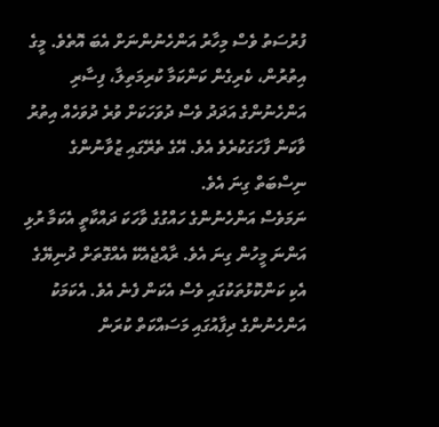ފުރުސަތު ވެސް މިހާރު އަންހެނުންނަށް އެބަ އޮތެވެ. މީގެ އިތުރުން، ކެރިގެން ކަންކަމާ ކުރިމަތިލާ، ފިސާރި އަންހެނުންގެ އަދަދު ވެސް ދުވަހަކަށް ވުރެ ދުވަހެއް އިތުރު ވާކަން ފާހަގަކުރެވެ އެވެ. އޭގެ ތެރޭގައި ޒުވާނުންގެ ނިސްބަތް ގިނަ އެވެ.
ނަމަވެސް އަންހެނުންގެ ހައްގުގެ ވާހަކަ ދައްކާތީ އެކަމާ ރުޅި އަންނަ މީހުން ގިނަ އެވެ. ރާއްޖެއެކޭ އެއްގޮތަށް ދުނިޔޭގެ އެކި ކަންކޮޅުތަކުގައި ވެސް އެކަން ފެނެ އެވެ. އެކަމަކު އަންހެނުންގެ ދިފާއުގައި މަސައްކަތް ކުރަން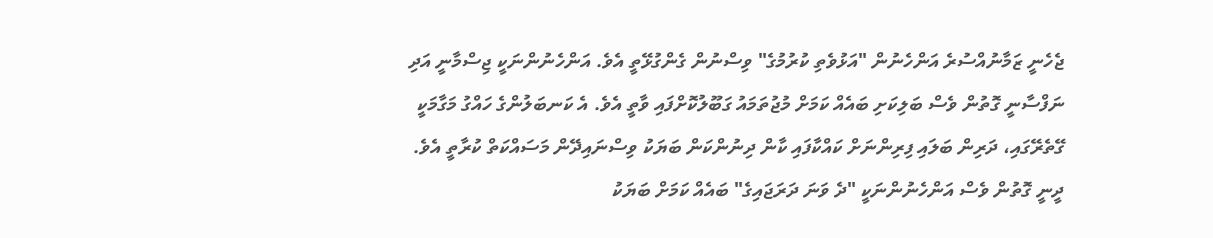ޖެހެނީ ޒަމާނުއްސުރެ އަންހެނުން "އަޅުވެތި ކުރުމުގެ" ވިސްނުން ގެންގުޅޭތީ އެވެ. އަންހެނުންނަކީ ޖިސްމާނީ އަދި ނަފްސާނީ ގޮތުން ވެސް ބަލިކަށި ބައެއް ކަމަށް މުޖުތަމައު ގަބޫލުކޮށްފައި ވާތީ އެވެ. އެ ކަނބަލުންގެ ހައްގު މަގާމަކީ ގޭތެރޭގައި، ދަރިން ބަލައި ފިރިންނަށް ކައްކާފައި ކާން ދިނުންކަން ބަޔަކު ވިސްނައިދޭން މަސައްކަތް ކުރާތީ އެވެ. ދީނީ ގޮތުން ވެސް އަންހެނުންނަކީ "ދެ ވަނަ ދަރަޖައިގެ" ބައެއް ކަމަށް ބަޔަކު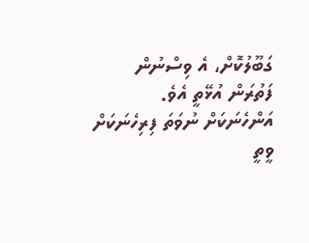ގަބޫލުކޮށް، އެ ވިސްނުން ފަތުރަން އުޅޭތީ އެވެ.
އަންހެނަކަށް ނުވަތަ ފިރިހެނަކަށް ވީތީ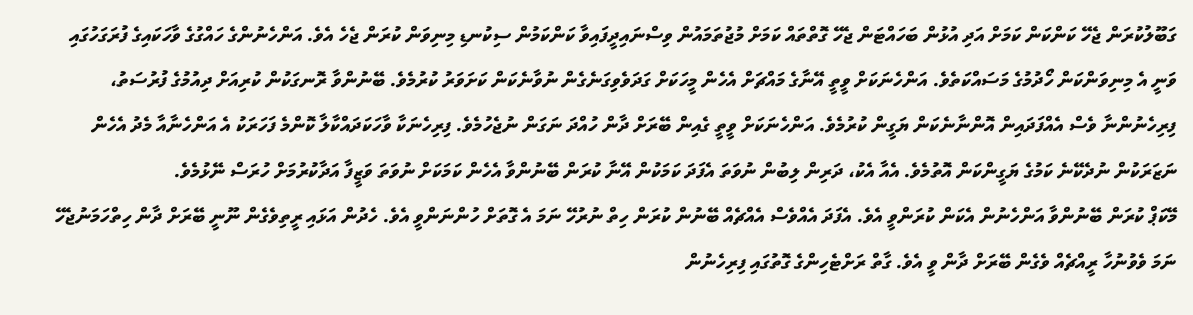ގަބޫލުކުރަން ޖެހޭ ކަންކަން ކަމަށް އަދި އުޅުން ބަހައްޓަން ޖެހޭ ގޮތްތައް ކަމަށް މުޖުތަމައުން ވިސްނައިދީފައިވާ ކަންކަމުން ސިކުނޑި މިނިވަން ކުރަން ޖެހެ އެވެ. އަންހެނުންގެ ހައްގުގެ ވާހަކައިގެ ފުރަގަހުގައި ވަނީ އެ މިނިވަންކަން ހޯދުމުގެ މަސައްކަތެވެ. އަންހެނަކަށް ވީތީ އޭނާގެ މައްޗަށް އެހެން މީހަކަށް ގަދަވެވިގަނެގެން ނުވާނެކަން ކަށަވަރު ކުރުމެވެ. ބޭނުންވާ ރޮނގަކުން ކުރިއަށް ދިއުމުގެ ފުރުސަތު، ފިރިހެނުންނާ ވެސް އެއްފަދައިން އޮންނާނެކަން ޔަގީން ކުރުމެވެ. އަންހެނަކަށް ވީތީ ގެއިން ބޭރަށް ދާން ހުއްދަ ނަގަން ނުޖެހުމެވެ. ފިރިހެނަކާ ވާހަކަދައްކާލާ ކޮންމެ ފަހަރަކު އެ އަންހެނާއާ މެދު އެހެން ނަޒަރަކުން ނުދެކޭނެ ކަމުގެ ޔަގީންކަން އޮތުމެވެ. އެއާ އެކު، ދަރިން ލިބުން ނުވަތަ އެފަދަ ކަމަކުން އޭނާ ކުރަން ބޭނުންވާ އެހެން ކަމަކަށް ނުވަތަ ވަޒީފާ އަދާކުރުމަށް ހުރަސް ނޭޅުމެވެ.
މޭކަޕް ކުރަން ބޭނުންވާ އަންހެނުން އެކަން ކުރަންވީ އެވެ. އެފަދަ އެއްވެސް އެއްޗެއް ބޭނުން ކުރަން ހިތް ނުރުހޭ ނަމަ އެ ގޮތަށް ހުންނަންވީ އެވެ. ހެދުން އަޅައި ރީތިވެގެން ނޫނީ ބޭރަށް ދާން ހިތްހަމަނުޖެހޭ ނަމަ ވެވުނުހާ ރީއްޗެއް ވެގެން ބޭރަށް ދާން ވީ އެވެ. ގާތް ރަށްޓެހިންގެ ގޮތުގައި ފިރިހެނުން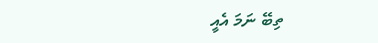ތިބޭ ނަމަ އެއީ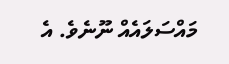މައްސަލައެއް ނޫނެވެ. އެ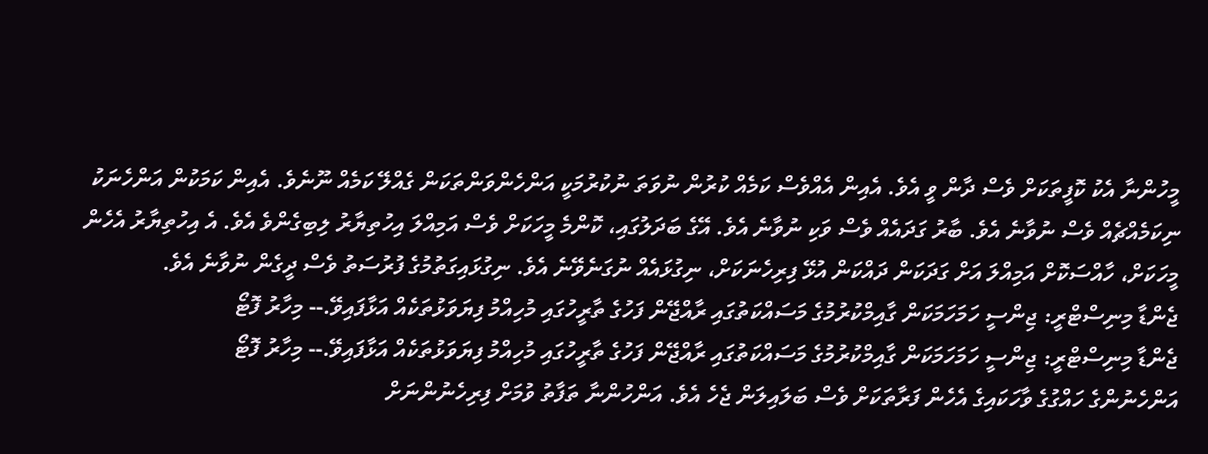މީހުންނާ އެކު ކޮފީތަކަށް ވެސް ދާން ވީ އެވެ. އެއިން އެއްވެސް ކަމެއް ކުރުން ނުވަތަ ނުކުރުމަކީ އަންހެންވަންތަކަން ގެއްލޭ ކަމެއް ނޫނެވެ. އެއިން ކަމަކުން އަންހެނަކު ނިކަމެއްޗެއް ވެސް ނުވާނެ އެވެ. ބާރު ގަދައެއް ވެސް ވަކި ނުވާނެ އެވެ. އޭގެ ބަދަލުގައި، ކޮންމެ މީހަކަށް ވެސް އަމިއްލަ އިހުތިޔާރު ލިބިގެންވެ އެވެ. އެ އިހުތިޔާރު އެހެން މީހަކަށް، ހާއްސަކޮށް އަމިއްލަ އަށް ގަދަކަން ދައްކަން އުޅޭ ފިރިހެނަކަށް، ނިގުޅައެއް ނުގަނެވޭނެ އެވެ. ނިގުޅައިގަތުމުގެ ފުރުސަތު ވެސް ދީގެން ނުވާނެ އެވެ.
ޖެންޑާ މިނިސްޓްރީ: ޖިންސީ ހަމަހަމަކަން ގާއިމްކުރުމުގެ މަސައްކަތުގައި ރާއްޖޭން ފަހުގެ ތާރީހުގައި މުހިއްމު ފިޔަވަޅުތަކެއް އަޅާފައިވޭ.-- މިހާރު ފޮޓޯ
ޖެންޑާ މިނިސްޓްރީ: ޖިންސީ ހަމަހަމަކަން ގާއިމްކުރުމުގެ މަސައްކަތުގައި ރާއްޖޭން ފަހުގެ ތާރީހުގައި މުހިއްމު ފިޔަވަޅުތަކެއް އަޅާފައިވޭ.-- މިހާރު ފޮޓޯ
އަންހެނުންގެ ހައްގުގެ ވާހަކައިގެ އެހެން ފަރާތަކަށް ވެސް ބަލައިލަން ޖެހެ އެވެ. އަންހުންނާ ތަފާތު ވުމަށް ފިރިހެނުންނަށް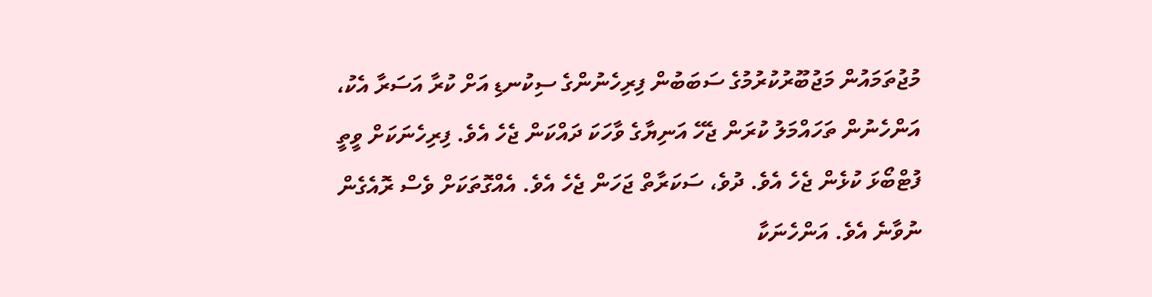މުޖުތަމައުން މަޖުބޫރުކުރުމުގެ ސަބަބުން ފިރިހެނުންގެ ސިކުނޑި އަށް ކުރާ އަސަރާ އެކު، އަންހެނުން ތަހައްމަލު ކުރަން ޖެހޭ އަނިޔާގެ ވާހަކަ ދައްކަން ޖެހެ އެވެ. ފިރިހެނަކަށް ވީތީ ފުޓްބޯޅަ ކުޅެން ޖެހެ އެވެ. ދުވެ، ސަކަރާތް ޖަހަން ޖެހެ އެވެ. އެއްގޮތަކަށް ވެސް ރޮއެގެން ނުވާނެ އެވެ. އަންހެނަކާ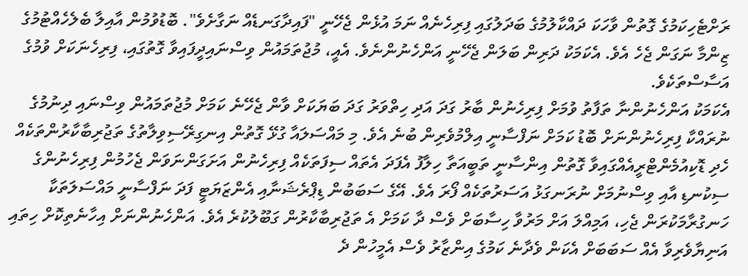ރަށްޓެހިކަމުގެ ގޮތުން ވާހަކަ ދައްކާލުމުގެ ބަދަލުގައި ފިރިހެނެއް ނަމަ އުޅެން ޖެހޭނީ "ފައިދާގަނޑެއް ނަގާށެވެ". ބޮޑުވުމުން އާއިލާ ބެލެހެއްޓުމުގެ ޒިންމާ ނަގަން ޖެހެ އެވެ. އެކަމަކު ދަރިން ބަލަން ޖެހޭނީ އަންހެނުންނެވެ. އެއީ، މުޖުތަމައުން ވިސްނައިދީފައިވާ ގޮތުގައި، ފިރިހެނަކަށް ވުމުގެ އަސާސްތަކެވެ.
އެކަމަކު އަންހެނުންނާ ތަފާތު ވުމަށް ފިރިހެނުން ބާރު ގަދަ އަދި ހިތްވަރު ގަދަ ބަޔަކަށް ވާން ޖެހޭނެ ކަމަށް މުޖުތަމައުން ވިސްނައި ދިނުމުގެ ނުރައްކާ ފިރިހެނުންނަށް ބޮޑު ކަމަށް ނަފްސާނީ އިލްމުވެރިން ބުނެ އެވެ. މި މައްސަލައާ ގުޅޭ ގޮތުން އިނގިރޭސިވިލާތުގެ ތަޖުރިބާކާރުންތަކެއް ހެދި ޑޮކިއުމެންޓްރީއެއްގައިވާ ގޮތުން އިންސާނީ ތަބީއަތާ ހިލާފު އެފަދަ އެތައް ސިފަތަކެއް ފިރިހެނުން އަށަގަންނަވަން ޖެހުމުން ފިރިހެނުންގެ ސިކުނޑި އާއި ވިސްނުމަށް ނުރަނގަޅު އަސަރުތަކެއް ފޯރަ އެވެ. އޭގެ ސަބަބުން ޑިޕްރެޝަނާއި އެންޒަޔަޓީ ފަދަ ނަފްސާނީ މައްސަލަތަކާ ހަނގުރާމަކުރަން ޖެހި، އަމިއްލަ އަށް މަރުވާ ހިސާބަށް ވެސް ދާ ކަމަށް އެ ތަޖުރިބާކާރުން ގަބޫލުކުރެ އެވެ. އަންހެނުންނަށް އިހާނެތިކޮށް ހިތައި އަނިޔާވެރިވާ އެއް ސަބަބަށް އެކަން ވެދާނެ ކަމުގެ އިންޒާރު ވެސް އެމީހުން ދެ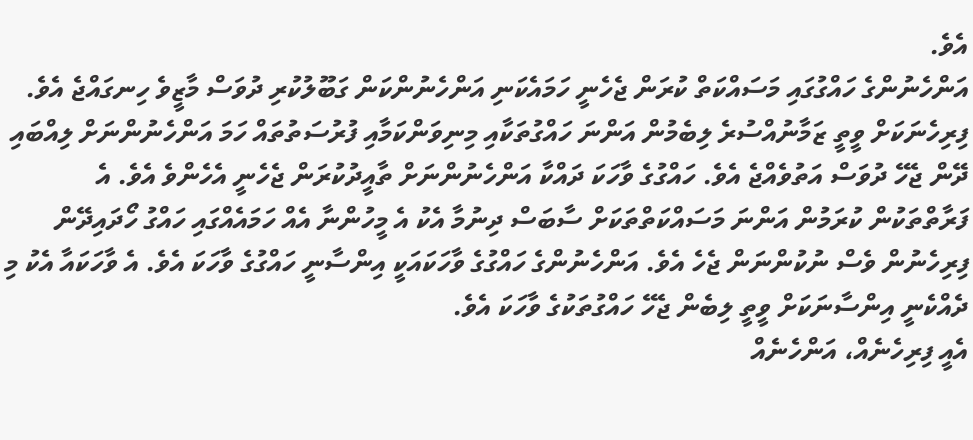އެވެ.
އަންހެނުންގެ ހައްގުގައި މަސައްކަތް ކުރަން ޖެހެނީ ހަމައެކަނި އަންހެނުންކަން ގަބޫލުކުރި ދުވަސް މާޒީވެ ހިނގައްޖެ އެވެ. ފިރިހެނަކަށް ވީތީ ޒަމާނުއްސުރެ ލިބެމުން އަންނަ ހައްގުތަކާއި މިނިވަންކަމާއި ފުރުސަތުތައް ހަމަ އަންހެނުންނަށް ލިއްބައި ދޭން ޖެހޭ ދުވަސް އަތުވެއްޖެ އެވެ. ހައްގުގެ ވާހަކަ ދައްކާ އަންހެނުންނަށް ތާއީދުކުރަން ޖެހެނީ އެހެންވެ އެވެ. އެ ފަރާތްތަކުން ކުރަމުން އަންނަ މަސައްކަތްތަކަށް ސާބަސް ދިނުމާ އެކު އެ މީހުންނާ އެއް ހަމައެއްގައި ހައްގު ހޯދައިދޭން ފިރިހެނުން ވެސް ނުކުންނަން ޖެހެ އެވެ. އަންހެނުންގެ ހައްގުގެ ވާހަކައަކީ އިންސާނީ ހައްގުގެ ވާހަކަ އެވެ. އެ ވާހަކައާ އެކު މި ދެއްކެނީ އިންސާނަކަށް ވީތީ ލިބެން ޖެހޭ ހައްގުތަކުގެ ވާހަކަ އެވެ.
އެއީ ފިރިހެނެއް، އަންހެނެއް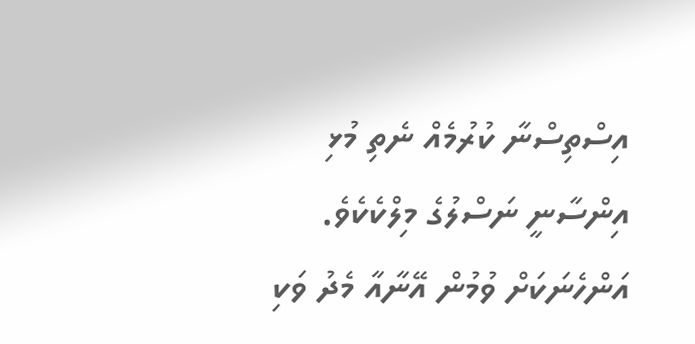އިސްތިސްނާ ކުރުމެއް ނެތި މުޅި އިންސާނީ ނަސްލުގެ މިލްކެކެވެ. އަންހެނަކަށް ވުމުން އޭނާއާ މެދު ވަކި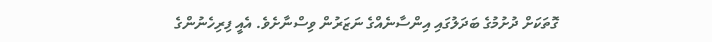ގޮތަކަށް ދުށުމުގެ ބަދަލުގައި އިންސާނެއްގެ ނަޒަރުން ވިސްނާށެވެ. އެއީ ފިރިހެނުންގެ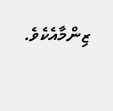ޒިންމާއެކެވެ.